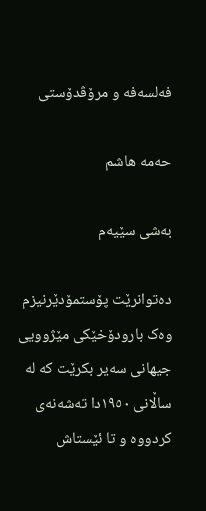فەلسەفە و مرۆڤدۆستی

حەمە هاشم

بەشی سێیەم

دەتوانرێت پۆستمۆدێرنیزم وەک بارودۆخێکی مێژوویی جیهانی سەیر بکرێت کە لە ساڵانی ١٩٥٠دا تەشەنەی کردووە و تا ئێستاش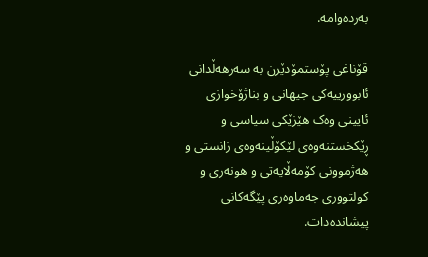بەردەوامە.

قۆناغی پۆستمۆدێرن بە سەرهەڵدانی ئابوورییەکی جیهانی و بناژۆخوازی ئایینی وەک هێزێکی سیاسی و ڕێکخستنەوەی لێکۆڵینەوەی زانستی و هەژموونی کۆمەڵایەتی و هونەری و کولتووری جەماوەری پێگەکانی پیشاندەدات.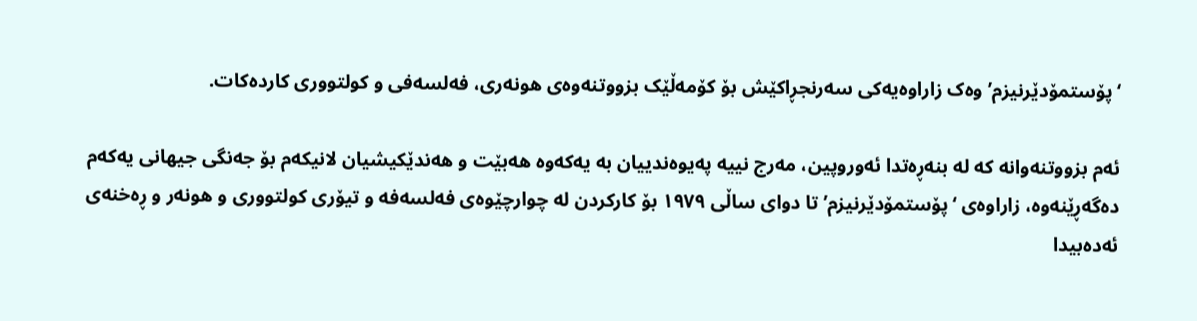‘پۆستمۆدێرنیزم’ وەک زاراوەیەکی سەرنجڕاکێش بۆ کۆمەڵێک بزووتنەوەی هونەری، فەلسەفی و کولتووری کاردەکات.

ئەم بزووتنەوانە کە لە بنەڕەتدا ئەوروپین، مەرج نییە پەیوەندییان بە یەکەوە هەبێت و هەندێکیشیان لانیکەم بۆ جەنگی جیهانی یەکەم دەگەڕێنەوە، زاراوەی ‘پۆستمۆدێرنیزم’ تا دوای ساڵی ١٩٧٩ بۆ کارکردن لە چوارچێوەی فەلسەفە و تیۆری کولتووری و هونەر و ڕەخنەی ئەدەبیدا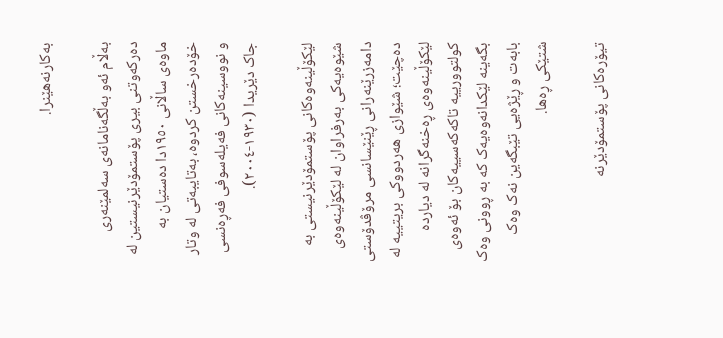بەکارنەهێنرا.

بەڵام ئەو بەڵگەنامانەی سەلمێنەری دەرکەوتنی بیری پۆستمۆدێرنیستین لە ماوەی ساڵانی ١٩٥٠دا دەستیان بە خۆدەرخستن کردوە، بەتایبەتی لە وتار و نووسینەکانی فەیلەسوفی فەڕەنسی جاک دێریدا (١٩٣٠-٢٠٠٤).

لێکۆڵینەوەکانی پۆستمۆدێرنیستی بە شێوەیەکی بەرفراوان لە لێکۆڵینەوەی دامەزرێنەرانی ڕێنێسانسی مرۆڤدۆستی دەچێت؛ شێوازی هەردووکی بریتییە لە لێکۆڵینەوەی ڕەخنەگرانە لە دیاردە کولتوورییە تاکەکەسییەکان بۆ ئەوەی بگەینە لێکدانەوەیەک کە بە ڕوونی وەک بابەت و ڕێژەیی تێبگەین نەک وەک شتێکی ڕەها.

تیۆرەکانی پۆستمۆدێرنە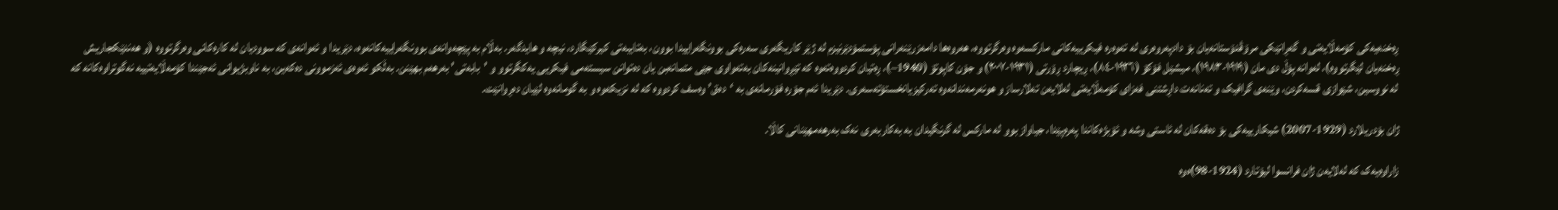ڕەخنەیەکی کۆمەڵایەتی و گەڕانێکی مرۆڤدۆستانەیان بۆ دادپەروەری لە تەوەرە فیکرییەکانی مارکسەوە وەرگرتووە، هەروەها دامەزرێنەرانی پۆستمۆدێرنیزم لە ژێر کاریگەری سەرەکی بوونگەراییدا بوون، بەتایبەتی کیرکێگارد، نیچە و هایدگەر. بەڵام بە پێچەوانەی بوونگەراییەکانەوە، دێریدا و ئەوانەی کە سوودیان لە کارەکانی وەرگرتووە (و هەندێکجاریش ڕەخنەیان لێگرتووە)، لەوانە پۆڵ دی مان (١٩١٩-١٩٨٣)، میشێل فۆکۆ (١٩٢٦-٨٤)، ڕیچارد ڕۆرتی (١٩٣١-٢٠٠٧) و جۆن کاپوتۆ (1940–)، ڕەتیان کردووەتەوە کە تێڕوانینەکان بەتەواوی جێی متمانەبن یان دەتوانن سیستەمی فیکریی یەکگرتوو و 'بابەتی' بەرهەم بهێنن. بەڵکو ئەوەی ئەزموونی دەکەین، بە ناوبژیوانی ئەجێندا کۆمەڵایەتییە نەگوتراوەکانە کە لە نووسین، شێوازی قسەکردن، وێنەی گرافیک و تەنانەت داڕشتنی فەزای کۆمەڵایەتی لەلایەن تەلارساز و هونەرمەندانەوە تەرکیزیانخستۆتەسەری. دێریدا ئەم جۆرە فۆرمانەی بە ‘دەق’ وەسف کردووە کە لە نزیکەوە و بە گومانەوە لێیان دەڕوانێت.

ژان بۆدریلارد (1929-2007) شیکارییەکی بۆ دەقەکان لە ئاستی وشە و ئۆبژەکاندا پەرەپێدا، جیاواز بوو لە مارکس لە گرنگیدان بە بەکاربەری نەک بەرهەمهێنانی کاڵا.

زاراوەیەک کە لەلایەن ژان فرانسوا لیۆتارد (1924-98)ەوە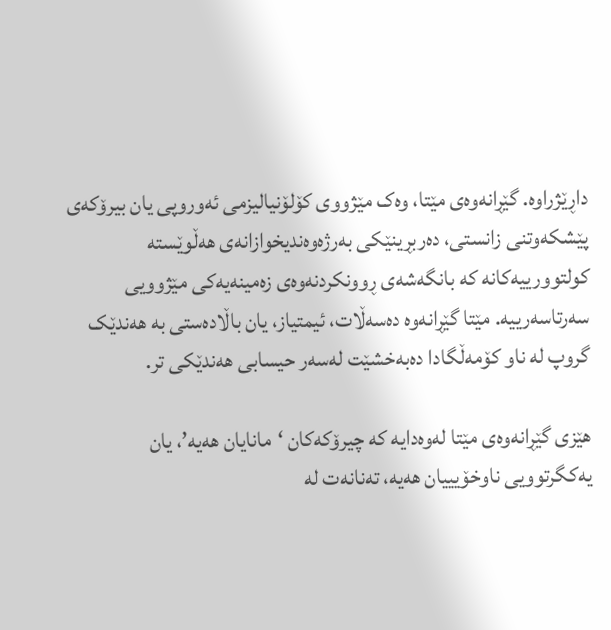داڕێژراوە. گێڕانەوەی مێتا، وەک مێژووی کۆلۆنیالیزمی ئەوروپی یان بیرۆکەی پێشکەوتنی زانستی، دەربڕینێکی بەرژەوەندیخوازانەی هەڵوێستە کولتوورییەکانە کە بانگەشەی ڕوونکردنەوەی زەمینەیەکی مێژوویی سەرتاسەرییە. مێتا گێڕانەوە دەسەڵات، ئیمتیاز، یان باڵادەستی بە هەندێک گروپ لە ناو کۆمەڵگادا دەبەخشێت لەسەر حیسابی هەندێکی تر.

هێزی گێڕانەوەی مێتا لەوەدایە کە چیرۆکەکان ‘مانایان هەیە’، یان یەکگرتوویی ناوخۆیییان هەیە، تەنانەت لە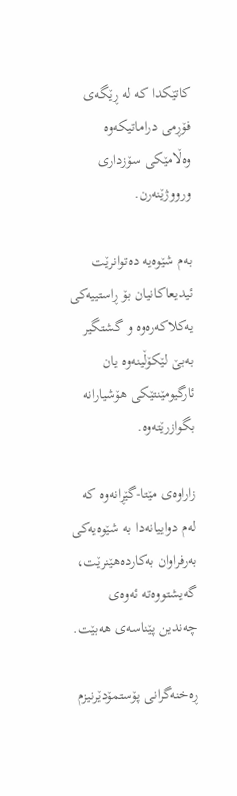کاتێکدا کە لە ڕێگەی فۆڕمی دراماتیکەوە وەڵامێکی سۆزداری ورووژێنەرن.

بەم شێوەیە دەتوانرێت ئیدیعاکانیان بۆ ڕاستییەکی یەکلاکەرەوە و گشتگیر بەبێ لێکۆڵینەوە یان ئارگیومێنتێکی هۆشیارانە بگوازرێتەوە.

زاراوەی مێتا-گێڕانەوە کە لەم دواییانەدا بە شێوەیەکی بەرفراوان بەکاردەهێنرێت، گەیشتووەتە ئەوەی چەندین پێناسەی هەبێت.

ڕەخنەگرانی پۆستمۆدێرنیزم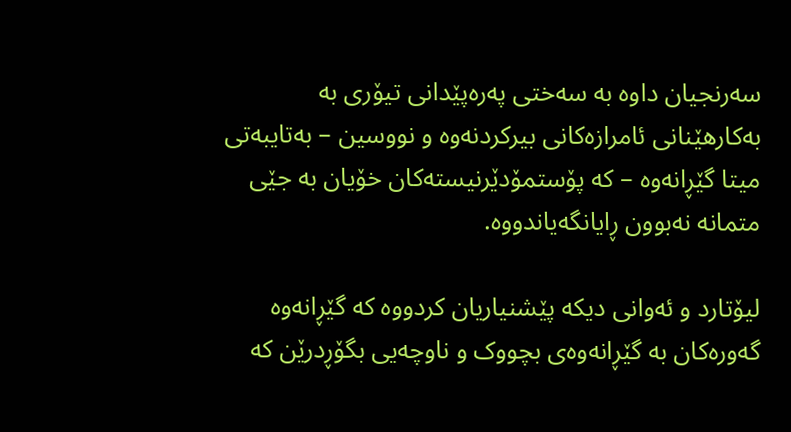سەرنجیان داوە بە سەختی پەرەپێدانی تیۆری بە بەکارهێنانی ئامرازەکانی بیرکردنەوە و نووسین – بەتایبەتی میتا گێڕانەوە – کە پۆستمۆدێرنیستەکان خۆیان بە جێی متمانە نەبوون ڕایانگەیاندووە.

لیۆتارد و ئەوانی دیکە پێشنیاریان کردووە کە گێڕانەوە گەورەکان بە گێڕانەوەی بچووک و ناوچەیی بگۆڕدرێن کە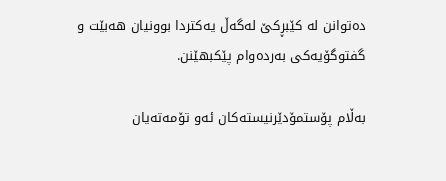دەتوانن لە کێبڕکێ لەگەڵ یەکتردا بوونیان هەبێت و گفتوگۆیەکی بەردەوام پێکبهێنن.

بەڵام پۆستمۆدێرنیستەکان ئەو تۆمەتەیان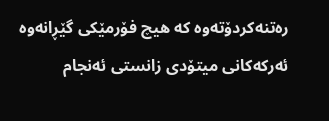رەتنەکردۆتەوە کە هیچ فۆرمێکی گێڕانەوە ئەرکەکانی میتۆدی زانستی ئەنجام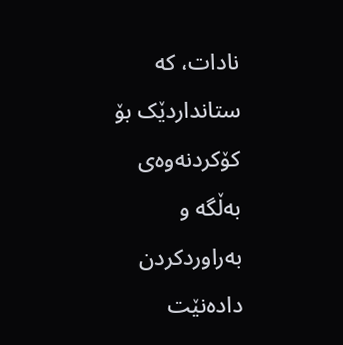نادات، کە ستانداردێک بۆ کۆکردنەوەی بەڵگە و بەراوردکردن دادەنێت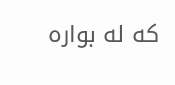کە لە بوارە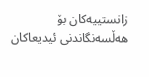زانستییەکان بۆ هەڵسەنگاندنی ئیدیعاکان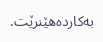بەکاردەهێنرێت.